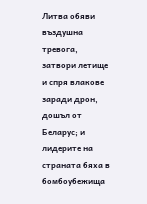Литва обяви въздушна тревога, затвори летище и спря влакове заради дрон, дошъл от Беларус; и лидерите на страната бяха в бомбоубежища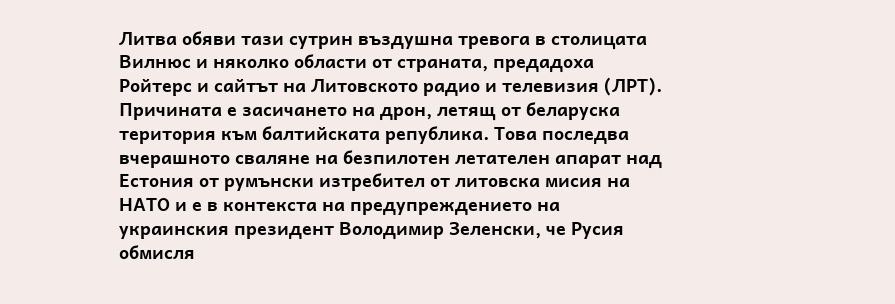Литва обяви тази сутрин въздушна тревога в столицата Вилнюс и няколко области от страната, предадоха Ройтерс и сайтът на Литовското радио и телевизия (ЛРТ). Причината е засичането на дрон, летящ от беларуска територия към балтийската република. Това последва вчерашното сваляне на безпилотен летателен апарат над Естония от румънски изтребител от литовска мисия на НАТО и е в контекста на предупреждението на украинския президент Володимир Зеленски, че Русия обмисля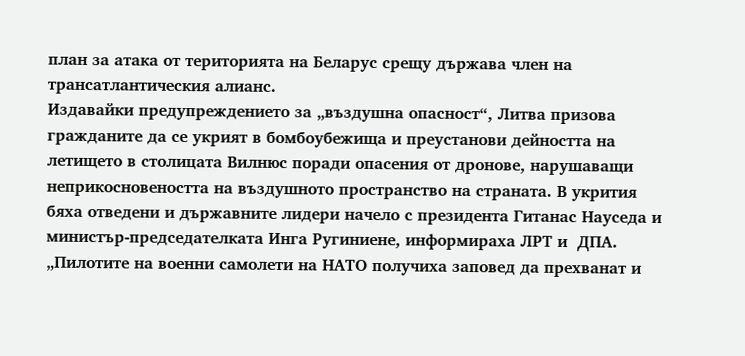план за атака от територията на Беларус срещу държава член на трансатлантическия алианс.
Издавайки предупреждението за „въздушна опасност“, Литва призова гражданите да се укрият в бомбоубежища и преустанови дейността на летището в столицата Вилнюс поради опасения от дронове, нарушаващи неприкосновеността на въздушното пространство на страната. В укрития бяха отведени и държавните лидери начело с президента Гитанас Науседа и министър-председателката Инга Ругиниене, информираха ЛРТ и  ДПА. „Пилотите на военни самолети на НАТО получиха заповед да прехванат и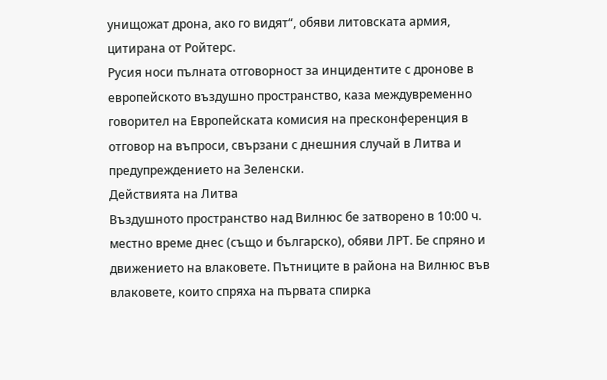унищожат дрона, ако го видят“, обяви литовската армия, цитирана от Ройтерс.
Русия носи пълната отговорност за инцидентите с дронове в европейското въздушно пространство, каза междувременно говорител на Европейската комисия на пресконференция в отговор на въпроси, свързани с днешния случай в Литва и предупреждението на Зеленски.
Действията на Литва
Въздушното пространство над Вилнюс бе затворено в 10:00 ч. местно време днес (също и българско), обяви ЛРТ. Бе спряно и движението на влаковете. Пътниците в района на Вилнюс във влаковете, които спряха на първата спирка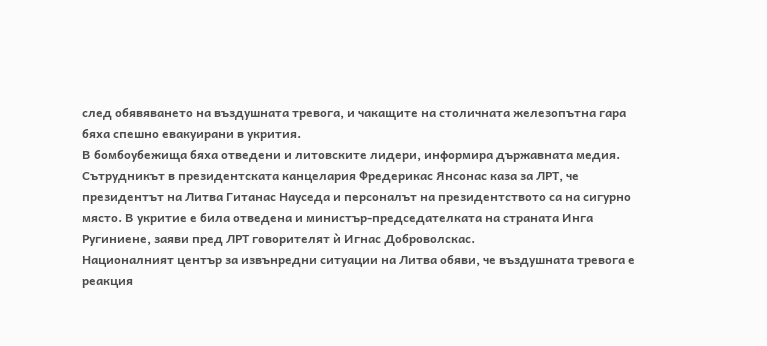след обявяването на въздушната тревога, и чакащите на столичната железопътна гара бяха спешно евакуирани в укрития.
В бомбоубежища бяха отведени и литовските лидери, информира държавната медия. Сътрудникът в президентската канцелария Фредерикас Янсонас каза за ЛРТ, че президентът на Литва Гитанас Науседа и персоналът на президентството са на сигурно място. В укритие е била отведена и министър-председателката на страната Инга Ругиниене, заяви пред ЛРТ говорителят ѝ Игнас Доброволскас.
Националният център за извънредни ситуации на Литва обяви, че въздушната тревога е реакция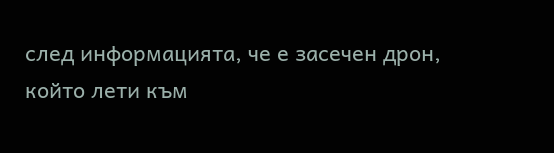след информацията, че е засечен дрон, който лети към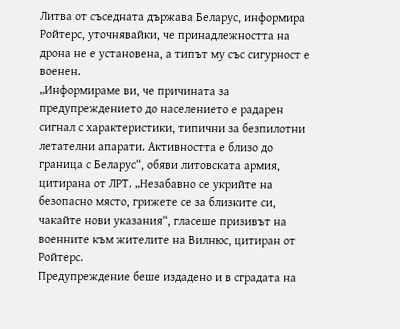Литва от съседната държава Беларус, информира Ройтерс, уточнявайки, че принадлежността на дрона не е установена, а типът му със сигурност е военен.
„Информираме ви, че причината за предупреждението до населението е радарен сигнал с характеристики, типични за безпилотни летателни апарати. Активността е близо до граница с Беларус“, обяви литовската армия, цитирана от ЛРТ. „Незабавно се укрийте на безопасно място, грижете се за близките си, чакайте нови указания“, гласеше призивът на военните към жителите на Вилнюс, цитиран от Ройтерс.
Предупреждение беше издадено и в сградата на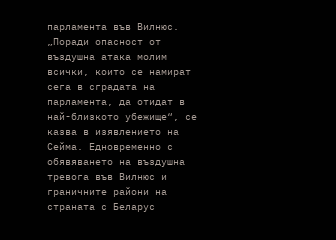парламента във Вилнюс. „Поради опасност от въздушна атака молим всички, които се намират сега в сградата на парламента, да отидат в най-близкото убежище“, се казва в изявлението на Сейма. Едновременно с обявяването на въздушна тревога във Вилнюс и граничните райони на страната с Беларус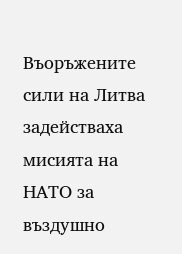Въоръжените сили на Литва задействаха мисията на НАТО за въздушно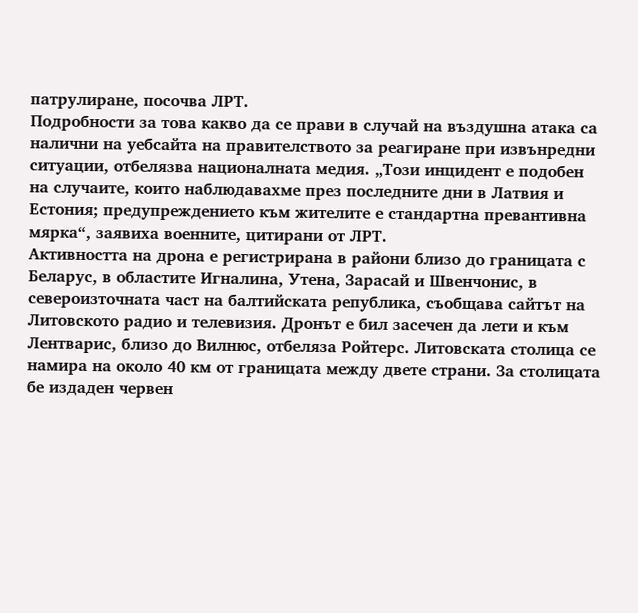патрулиране, посочва ЛРТ.
Подробности за това какво да се прави в случай на въздушна атака са налични на уебсайта на правителството за реагиране при извънредни ситуации, отбелязва националната медия. „Този инцидент е подобен на случаите, които наблюдавахме през последните дни в Латвия и Естония; предупреждението към жителите е стандартна превантивна мярка“, заявиха военните, цитирани от ЛРТ.
Активността на дрона е регистрирана в райони близо до границата с Беларус, в областите Игналина, Утена, Зарасай и Швенчонис, в североизточната част на балтийската република, съобщава сайтът на Литовското радио и телевизия. Дронът е бил засечен да лети и към Лентварис, близо до Вилнюс, отбеляза Ройтерс. Литовската столица се намира на около 40 км от границата между двете страни. За столицата бе издаден червен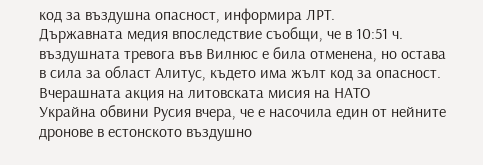код за въздушна опасност, информира ЛРТ.
Държавната медия впоследствие съобщи, че в 10:51 ч. въздушната тревога във Вилнюс е била отменена, но остава в сила за област Алитус, където има жълт код за опасност.
Вчерашната акция на литовската мисия на НАТО
Украйна обвини Русия вчера, че е насочила един от нейните дронове в естонското въздушно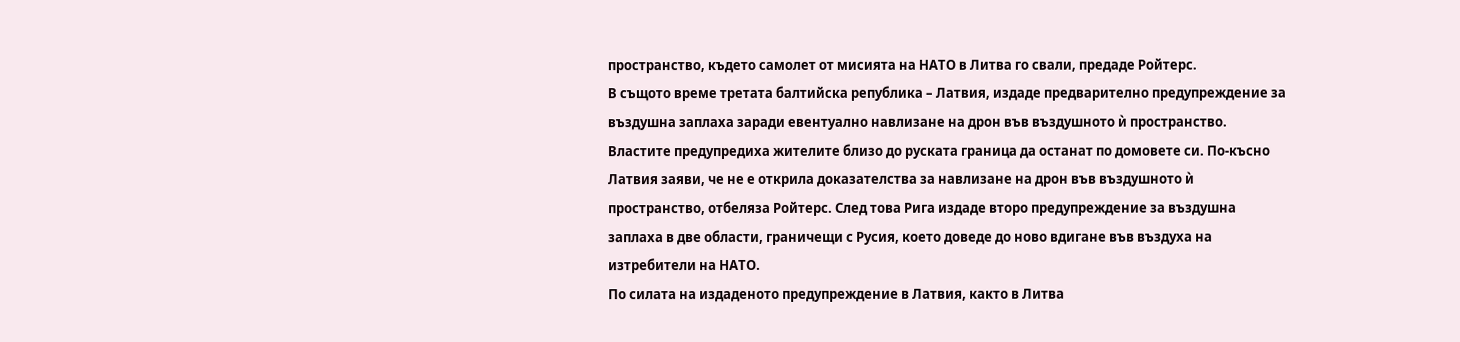пространство, където самолет от мисията на НАТО в Литва го свали, предаде Ройтерс.
В същото време третата балтийска република – Латвия, издаде предварително предупреждение за въздушна заплаха заради евентуално навлизане на дрон във въздушното ѝ пространство. Властите предупредиха жителите близо до руската граница да останат по домовете си. По-късно Латвия заяви, че не е открила доказателства за навлизане на дрон във въздушното ѝ пространство, отбеляза Ройтерс. След това Рига издаде второ предупреждение за въздушна заплаха в две области, граничещи с Русия, което доведе до ново вдигане във въздуха на изтребители на НАТО.
По силата на издаденото предупреждение в Латвия, както в Литва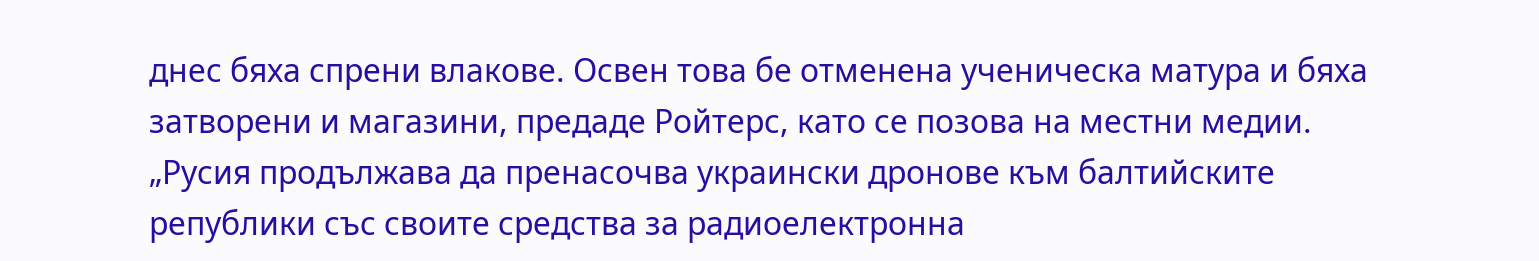днес бяха спрени влакове. Освен това бе отменена ученическа матура и бяха затворени и магазини, предаде Ройтерс, като се позова на местни медии.
„Русия продължава да пренасочва украински дронове към балтийските републики със своите средства за радиоелектронна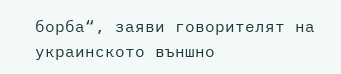борба“, заяви говорителят на украинското външно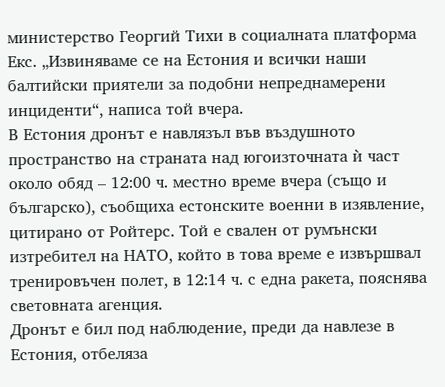министерство Георгий Тихи в социалната платформа Екс. „Извиняваме се на Естония и всички наши балтийски приятели за подобни непреднамерени инциденти“, написа той вчера.
В Естония дронът е навлязъл във въздушното пространство на страната над югоизточната ѝ част около обяд – 12:00 ч. местно време вчера (също и българско), съобщиха естонските военни в изявление, цитирано от Ройтерс. Той е свален от румънски изтребител на НАТО, който в това време е извършвал тренировъчен полет, в 12:14 ч. с една ракета, пояснява световната агенция.
Дронът е бил под наблюдение, преди да навлезе в Естония, отбеляза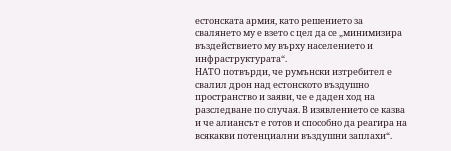естонската армия, като решението за свалянето му е взето с цел да се „минимизира въздействието му върху населението и инфраструктурата“.
НАТО потвърди, че румънски изтребител е свалил дрон над естонското въздушно пространство и заяви, че е даден ход на разследване по случая. В изявлението се казва и че алиансът е готов и способно да реагира на всякакви потенциални въздушни заплахи“.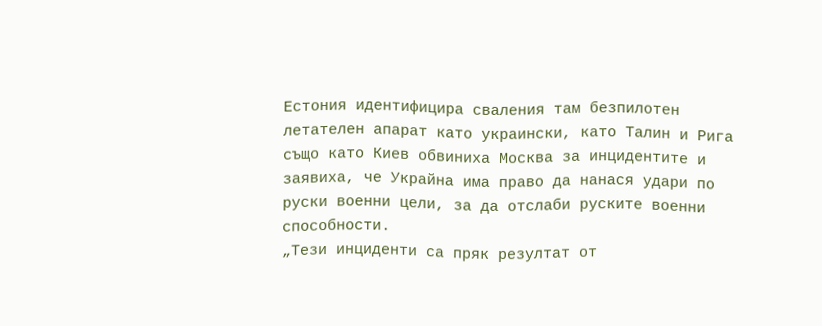Естония идентифицира сваления там безпилотен летателен апарат като украински, като Талин и Рига също като Киев обвиниха Москва за инцидентите и заявиха, че Украйна има право да нанася удари по руски военни цели, за да отслаби руските военни способности.
„Тези инциденти са пряк резултат от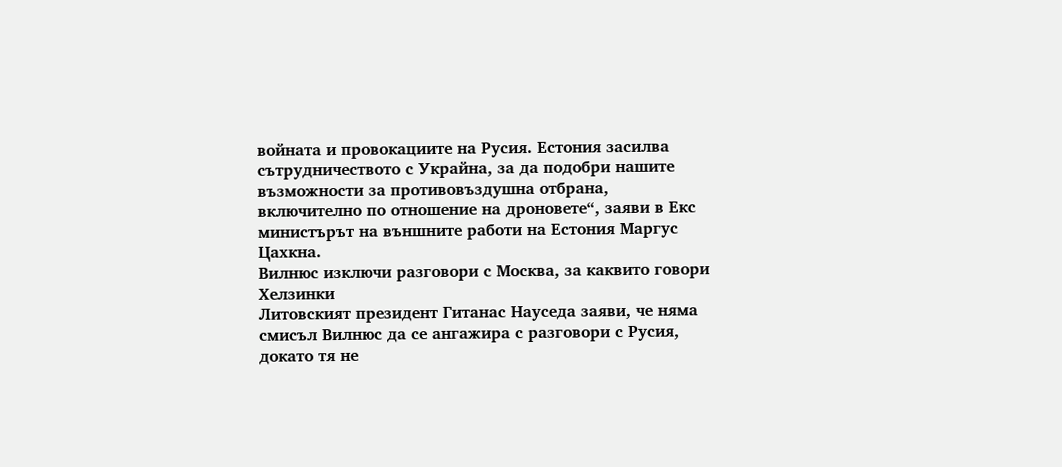войната и провокациите на Русия. Естония засилва сътрудничеството с Украйна, за да подобри нашите възможности за противовъздушна отбрана, включително по отношение на дроновете“, заяви в Екс министърът на външните работи на Естония Маргус Цахкна.
Вилнюс изключи разговори с Москва, за каквито говори Хелзинки
Литовският президент Гитанас Науседа заяви, че няма смисъл Вилнюс да се ангажира с разговори с Русия, докато тя не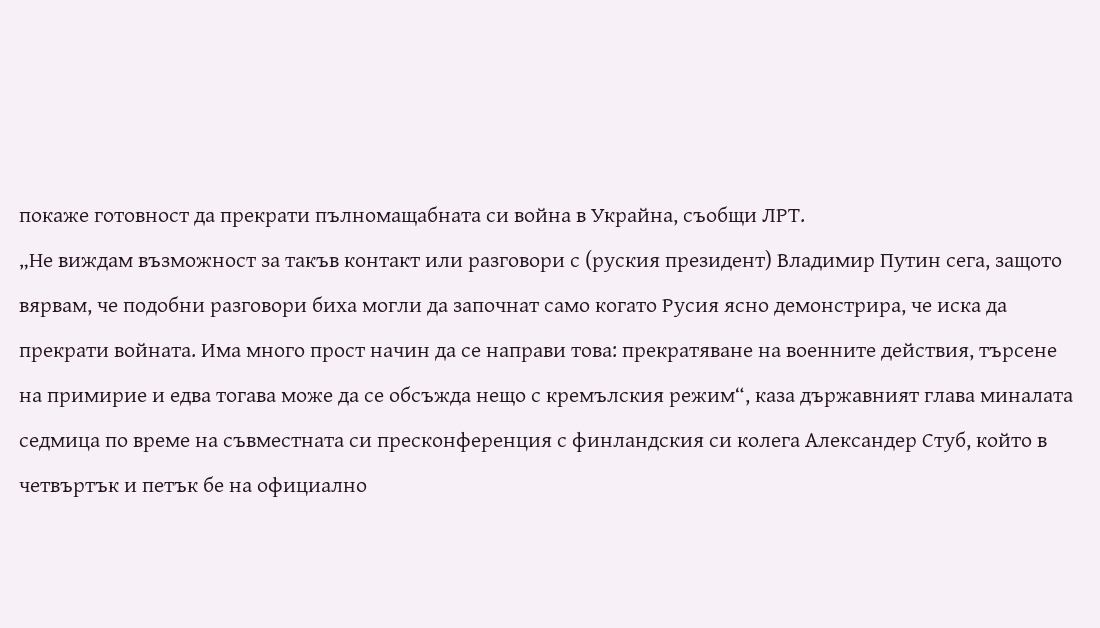покаже готовност да прекрати пълномащабната си война в Украйна, съобщи ЛРТ.
„Не виждам възможност за такъв контакт или разговори с (руския президент) Владимир Путин сега, защото вярвам, че подобни разговори биха могли да започнат само когато Русия ясно демонстрира, че иска да прекрати войната. Има много прост начин да се направи това: прекратяване на военните действия, търсене на примирие и едва тогава може да се обсъжда нещо с кремълския режим“, каза държавният глава миналата седмица по време на съвместната си пресконференция с финландския си колега Александер Стуб, който в четвъртък и петък бе на официално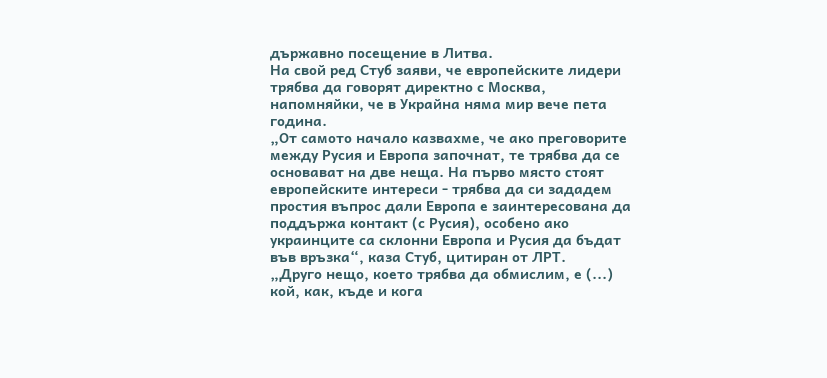държавно посещение в Литва.
На свой ред Стуб заяви, че европейските лидери трябва да говорят директно с Москва, напомняйки, че в Украйна няма мир вече пета година.
„От самото начало казвахме, че ако преговорите между Русия и Европа започнат, те трябва да се основават на две неща. На първо място стоят европейските интереси - трябва да си зададем простия въпрос дали Европа е заинтересована да поддържа контакт (с Русия), особено ако украинците са склонни Европа и Русия да бъдат във връзка“, каза Стуб, цитиран от ЛРТ.
„Друго нещо, което трябва да обмислим, е (...) кой, как, къде и кога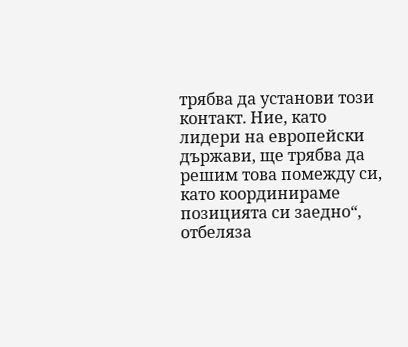трябва да установи този контакт. Ние, като лидери на европейски държави, ще трябва да решим това помежду си, като координираме позицията си заедно“, отбеляза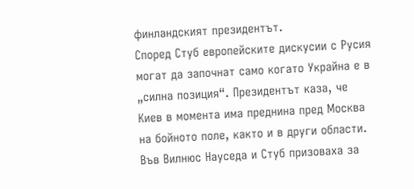финландският президентът.
Според Стуб европейските дискусии с Русия могат да започнат само когато Украйна е в „силна позиция“. Президентът каза, че Киев в момента има преднина пред Москва на бойното поле, както и в други области.
Във Вилнюс Науседа и Стуб призоваха за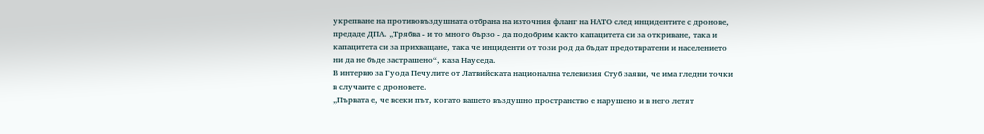укрепване на противовъздушната отбрана на източния фланг на НАТО след инцидентите с дронове, предаде ДПА. „Трябва - и то много бързо - да подобрим както капацитета си за откриване, така и капацитета си за прихващане, така че инциденти от този род да бъдат предотвратени и населението ни да не бъде застрашено“, каза Науседа.
В интервю за Гуода Печулите от Латвийската национална телевизия Стуб заяви, че има гледни точки в случаите с дроновете.
„Първата е, че всеки път, когато вашето въздушно пространство е нарушено и в него летят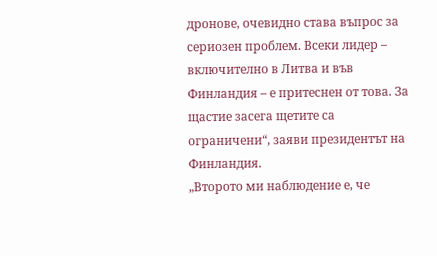дронове, очевидно става въпрос за сериозен проблем. Всеки лидер – включително в Литва и във Финландия – е притеснен от това. За щастие засега щетите са ограничени“, заяви президентът на Финландия.
„Второто ми наблюдение е, че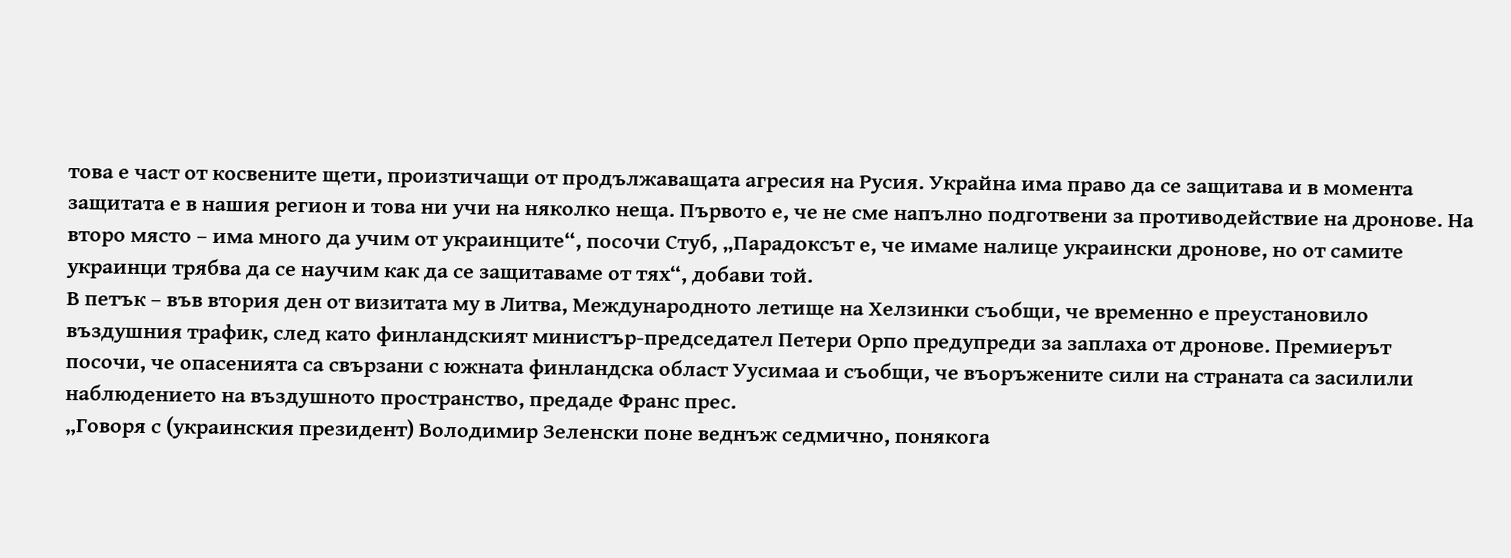това е част от косвените щети, произтичащи от продължаващата агресия на Русия. Украйна има право да се защитава и в момента защитата е в нашия регион и това ни учи на няколко неща. Първото е, че не сме напълно подготвени за противодействие на дронове. На второ място – има много да учим от украинците“, посочи Стуб, „Парадоксът е, че имаме налице украински дронове, но от самите украинци трябва да се научим как да се защитаваме от тях“, добави той.
В петък – във втория ден от визитата му в Литва, Международното летище на Хелзинки съобщи, че временно е преустановило въздушния трафик, след като финландският министър-председател Петери Орпо предупреди за заплаха от дронове. Премиерът посочи, че опасенията са свързани с южната финландска област Уусимаа и съобщи, че въоръжените сили на страната са засилили наблюдението на въздушното пространство, предаде Франс прес.
„Говоря с (украинския президент) Володимир Зеленски поне веднъж седмично, понякога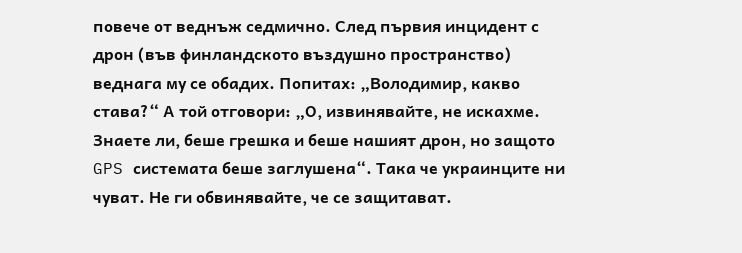повече от веднъж седмично. След първия инцидент с дрон (във финландското въздушно пространство) веднага му се обадих. Попитах: „Володимир, какво става?“ А той отговори: „О, извинявайте, не искахме. Знаете ли, беше грешка и беше нашият дрон, но защото GPS системата беше заглушена“. Така че украинците ни чуват. Не ги обвинявайте, че се защитават.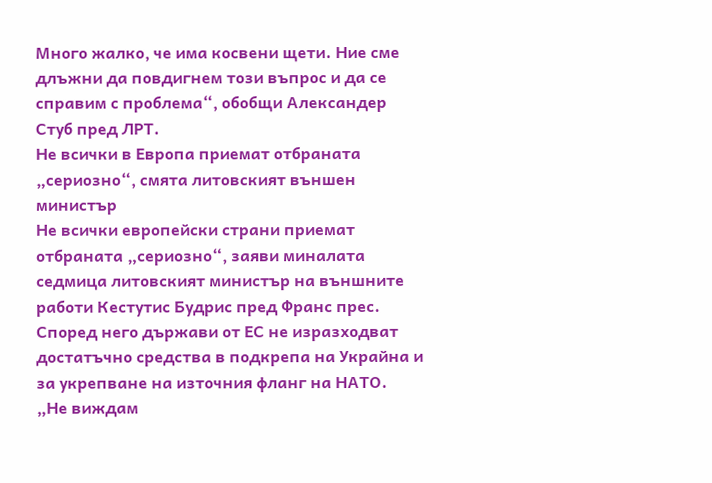Много жалко, че има косвени щети. Ние сме длъжни да повдигнем този въпрос и да се справим с проблема“, обобщи Александер Стуб пред ЛРТ.
Не всички в Европа приемат отбраната „сериозно“, смята литовският външен министър
Не всички европейски страни приемат отбраната „сериозно“, заяви миналата седмица литовският министър на външните работи Кестутис Будрис пред Франс прес. Според него държави от ЕС не изразходват достатъчно средства в подкрепа на Украйна и за укрепване на източния фланг на НАТО.
„Не виждам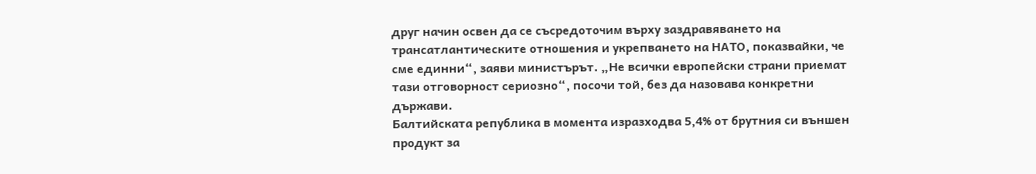друг начин освен да се съсредоточим върху заздравяването на трансатлантическите отношения и укрепването на НАТО, показвайки, че сме единни“, заяви министърът. „Не всички европейски страни приемат тази отговорност сериозно“, посочи той, без да назовава конкретни държави.
Балтийската република в момента изразходва 5,4% от брутния си външен продукт за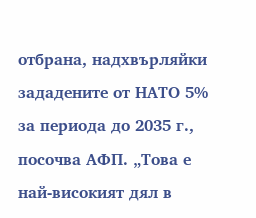отбрана, надхвърляйки зададените от НАТО 5% за периода до 2035 г., посочва АФП. „Това е най-високият дял в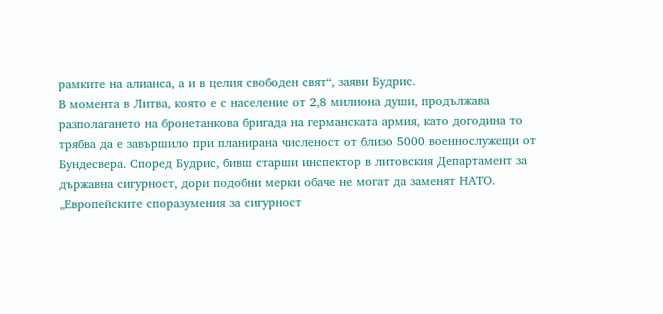рамките на алианса, а и в целия свободен свят“, заяви Будрис.
В момента в Литва, която е с население от 2,8 милиона души, продължава разполагането на бронетанкова бригада на германската армия, като догодина то трябва да е завършило при планирана численост от близо 5000 военнослужещи от Бундесвера. Според Будрис, бивш старши инспектор в литовския Департамент за държавна сигурност, дори подобни мерки обаче не могат да заменят НАТО.
„Европейските споразумения за сигурност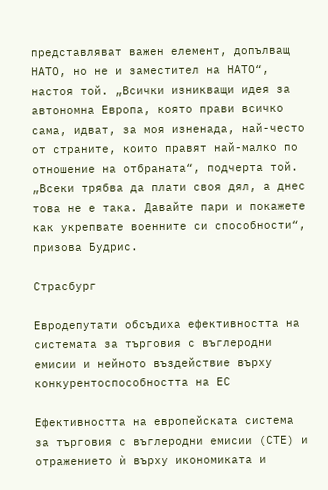представляват важен елемент, допълващ НАТО, но не и заместител на НАТО“, настоя той. „Всички изникващи идея за автономна Европа, която прави всичко сама, идват, за моя изненада, най-често от страните, които правят най-малко по отношение на отбраната“, подчерта той.
„Всеки трябва да плати своя дял, а днес това не е така. Давайте пари и покажете как укрепвате военните си способности“, призова Будрис.

Страсбург

Евродепутати обсъдиха ефективността на системата за търговия с въглеродни емисии и нейното въздействие върху конкурентоспособността на ЕС

Ефективността на европейската система за търговия с въглеродни емисии (СТЕ) и отражението ѝ върху икономиката и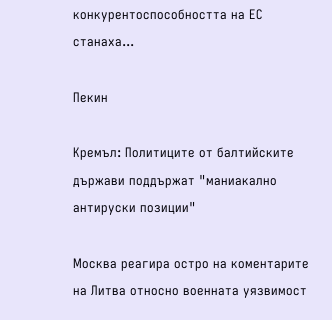конкурентоспособността на ЕС станаха...

Пекин

Кремъл: Политиците от балтийските държави поддържат "маниакално антируски позиции"

Москва реагира остро на коментарите на Литва относно военната уязвимост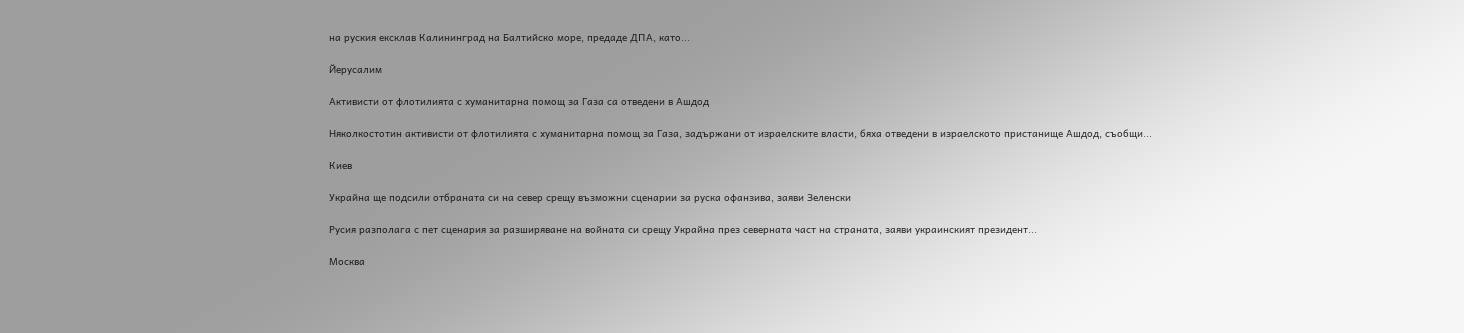на руския ексклав Калининград на Балтийско море, предаде ДПА, като...

Йерусалим

Активисти от флотилията с хуманитарна помощ за Газа са отведени в Ашдод

Няколкостотин активисти от флотилията с хуманитарна помощ за Газа, задържани от израелските власти, бяха отведени в израелското пристанище Ашдод, съобщи...

Киев

Украйна ще подсили отбраната си на север срещу възможни сценарии за руска офанзива, заяви Зеленски

Русия разполага с пет сценария за разширяване на войната си срещу Украйна през северната част на страната, заяви украинският президент...

Москва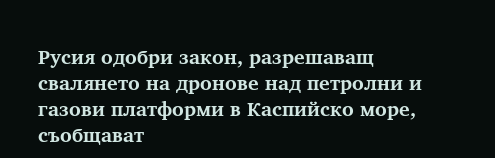Русия одобри закон, разрешаващ свалянето на дронове над петролни и газови платформи в Каспийско море, съобщават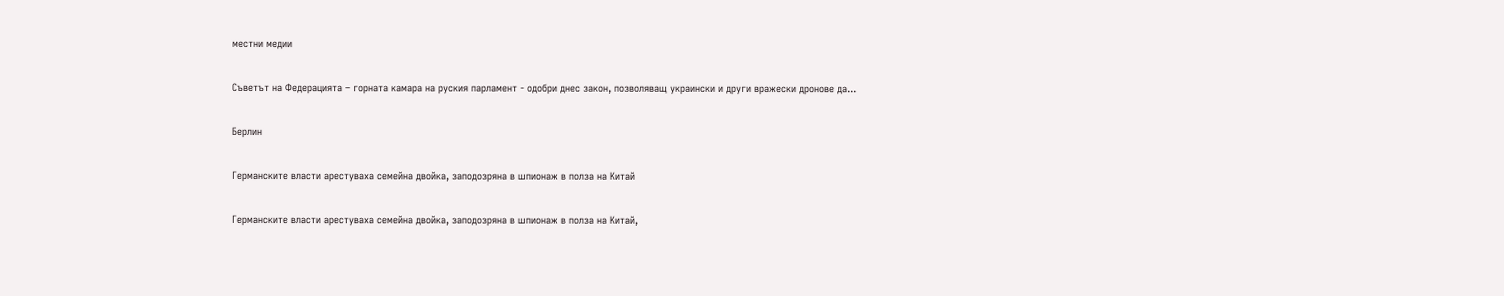местни медии

Съветът на Федерацията – горната камара на руския парламент - одобри днес закон, позволяващ украински и други вражески дронове да...

Берлин

Германските власти арестуваха семейна двойка, заподозряна в шпионаж в полза на Китай

Германските власти арестуваха семейна двойка, заподозряна в шпионаж в полза на Китай,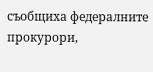съобщиха федералните прокурори,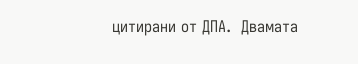цитирани от ДПА.  Двамата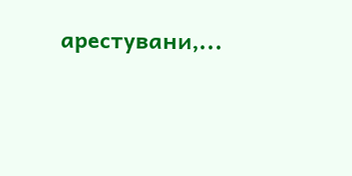арестувани,...